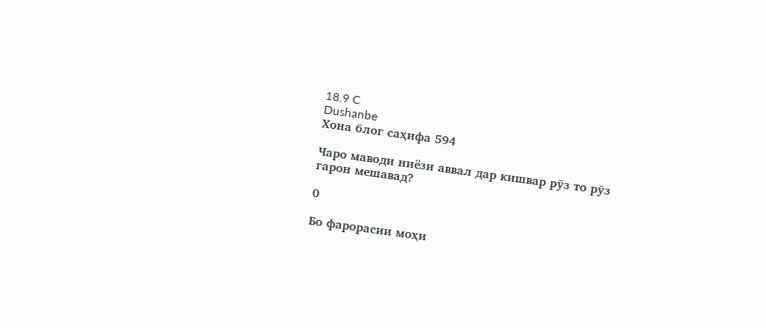18.9 C
Dushanbe
Хона блог саҳифа 594

Чаро маводи ниёзи аввал дар кишвар рӯз то рӯз гарон мешавад?

0

Бо фарорасии моҳи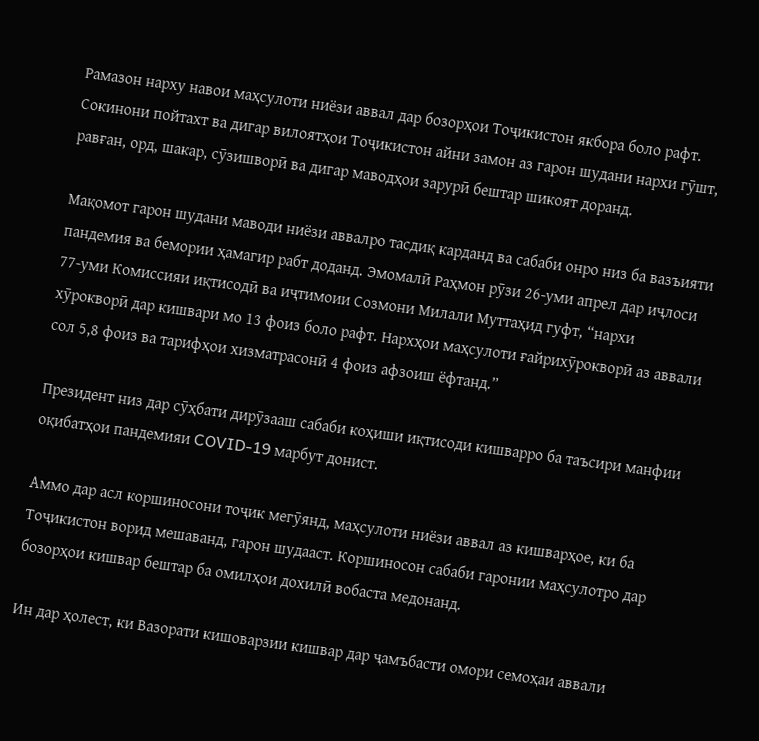Рамазон нарху навои маҳсулоти ниёзи аввал дар бозорҳои Тоҷикистон якбора боло рафт. Сокинони пойтахт ва дигар вилоятҳои Тоҷикистон айни замон аз гарон шудани нархи гӯшт, равған, орд, шакар, сӯзишворӣ ва дигар маводҳои зарурӣ бештар шикоят доранд.

Мақомот гарон шудани маводи ниёзи аввалро тасдиқ карданд ва сабаби онро низ ба вазъияти пандемия ва бемории ҳамагир рабт доданд. Эмомалӣ Раҳмон рӯзи 26-уми апрел дар иҷлоси 77-уми Комиссияи иқтисодӣ ва иҷтимоии Созмони Милали Муттаҳид гуфт, “нархи хӯрокворӣ дар кишвари мо 13 фоиз боло рафт. Нархҳои маҳсулоти ғайрихӯрокворӣ аз аввали сол 5,8 фоиз ва тарифҳои хизматрасонӣ 4 фоиз афзоиш ёфтанд.”

Президент низ дар сӯҳбати дирӯзааш сабаби коҳиши иқтисоди кишварро ба таъсири манфии оқибатҳои пандемияи COVID-19 марбут донист.

Аммо дар асл коршиносони тоҷик мегӯянд, маҳсулоти ниёзи аввал аз кишварҳое, ки ба Тоҷикистон ворид мешаванд, гарон шудааст. Коршиносон сабаби гаронии маҳсулотро дар бозорҳои кишвар бештар ба омилҳои дохилӣ вобаста медонанд.

Ин дар ҳолест, ки Вазорати кишоварзии кишвар дар ҷамъбасти омори семоҳаи аввали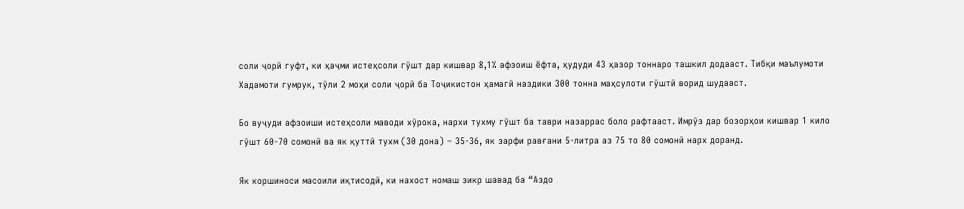соли ҷорӣ гуфт, ки ҳаҷми истеҳсоли гӯшт дар кишвар 8,1% афзоиш ёфта, ҳудуди 43 ҳазор тоннаро ташкил додааст. Тибқи маълумоти Хадамоти гумрук, тӯли 2 моҳи соли ҷорӣ ба Тоҷикистон ҳамагӣ наздики 300 тонна маҳсулоти гӯштӣ ворид шудааст.

Бо вуҷуди афзоиши истеҳсоли маводи хӯрока, нархи тухму гӯшт ба таври назаррас боло рафтааст. Имрӯз дар бозорҳои кишвар 1 кило гӯшт 60-70 сомонӣ ва як қуттӣ тухм (30 дона) – 35-36, як зарфи равғани 5-литра аз 75 то 80 сомонӣ нарх доранд.

Як коршиноси масоили иқтисодӣ, ки нахост номаш зикр шавад ба “Аздо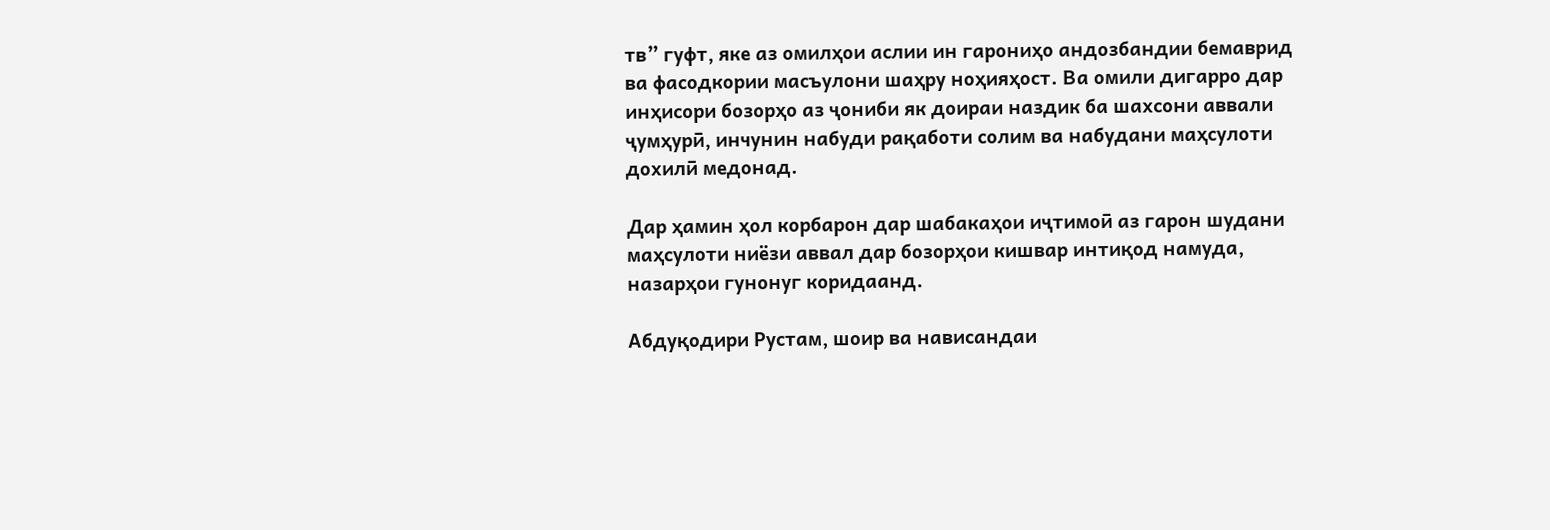тв” гуфт, яке аз омилҳои аслии ин гарониҳо андозбандии бемаврид ва фасодкории масъулони шаҳру ноҳияҳост. Ва омили дигарро дар инҳисори бозорҳо аз ҷониби як доираи наздик ба шахсони аввали ҷумҳурӣ, инчунин набуди рақаботи солим ва набудани маҳсулоти дохилӣ медонад.

Дар ҳамин ҳол корбарон дар шабакаҳои иҷтимоӣ аз гарон шудани маҳсулоти ниёзи аввал дар бозорҳои кишвар интиқод намуда, назарҳои гунонуг коридаанд.

Абдуқодири Рустам, шоир ва нависандаи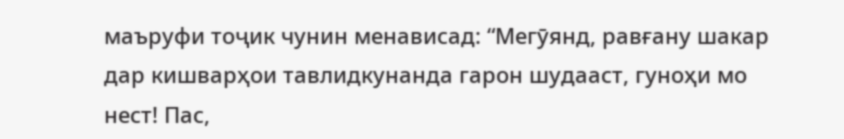маъруфи тоҷик чунин менависад: “Мегӯянд, равғану шакар дар кишварҳои тавлидкунанда гарон шудааст, гуноҳи мо нест! Пас,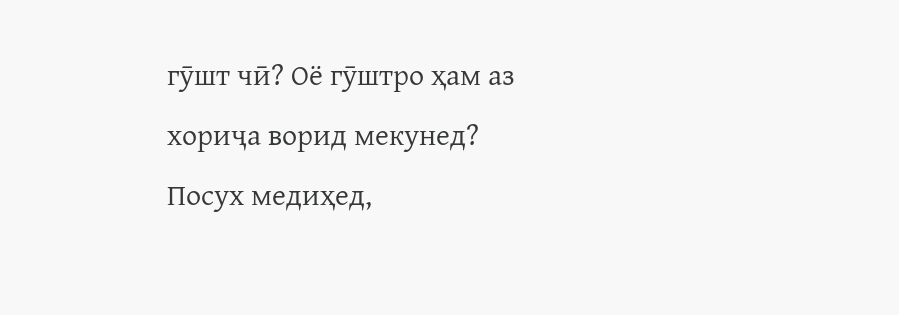гӯшт чӣ? Оё гӯштро ҳам аз хориҷа ворид мекунед? Посух медиҳед,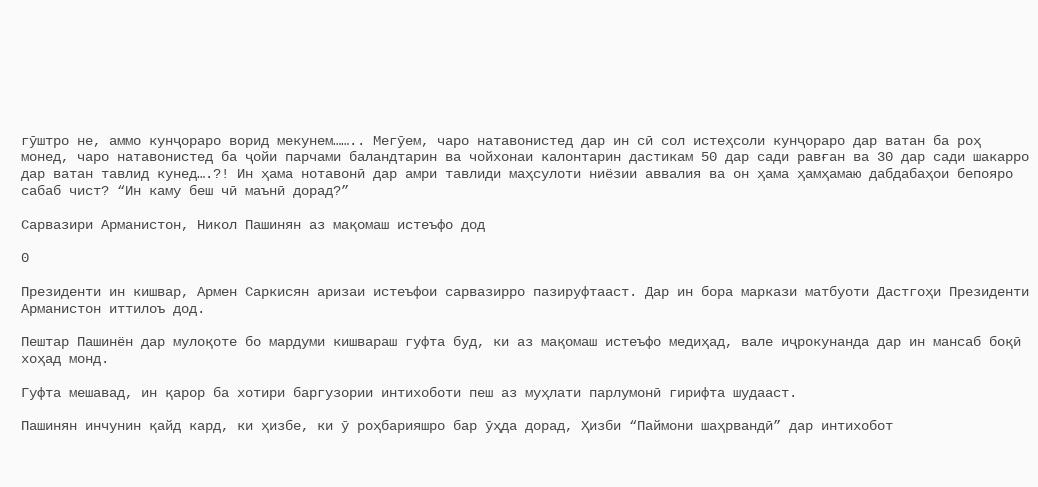гӯштро не, аммо кунҷораро ворид мекунем…….. Мегӯем, чаро натавонистед дар ин сӣ сол истеҳсоли кунҷораро дар ватан ба роҳ монед, чаро натавонистед ба ҷойи парчами баландтарин ва чойхонаи калонтарин дастикам 50 дар сади равған ва 30 дар сади шакарро дар ватан тавлид кунед….?! Ин ҳама нотавонӣ дар амри тавлиди маҳсулоти ниёзии аввалия ва он ҳама ҳамҳамаю дабдабаҳои бепояро сабаб чист? “Ин каму беш чӣ маънӣ дорад?”

Сарвазири Арманистон, Никол Пашинян аз мақомаш истеъфо дод

0

Президенти ин кишвар, Армен Саркисян аризаи истеъфои сарвазирро пазируфтааст. Дар ин бора маркази матбуоти Дастгоҳи Президенти Арманистон иттилоъ дод.

Пештар Пашинён дар мулоқоте бо мардуми кишвараш гуфта буд, ки аз мақомаш истеъфо медиҳад, вале иҷрокунанда дар ин мансаб боқӣ хоҳад монд.

Гуфта мешавад, ин қарор ба хотири баргузории интихоботи пеш аз муҳлати парлумонӣ гирифта шудааст.

Пашинян инчунин қайд кард, ки ҳизбе, ки ӯ роҳбарияшро бар ӯҳда дорад, Ҳизби “Паймони шаҳрвандӣ” дар интихобот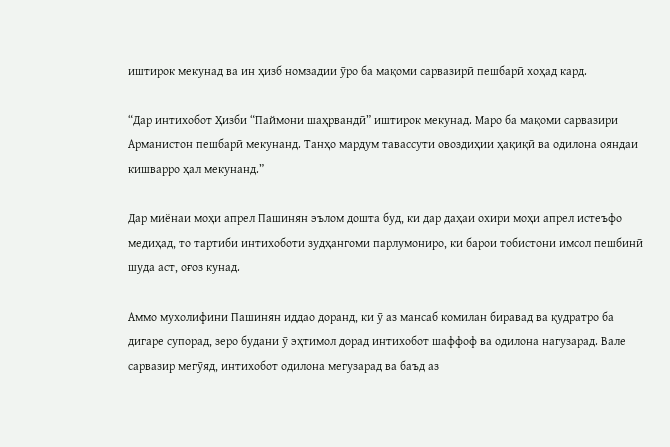иштирок мекунад ва ин ҳизб номзадии ӯро ба мақоми сарвазирӣ пешбарӣ хоҳад кард.

“Дар интихобот Ҳизби “Паймони шаҳрвандӣ” иштирок мекунад. Маро ба мақоми сарвазири Арманистон пешбарӣ мекунанд. Танҳо мардум тавассути овоздиҳии ҳақиқӣ ва одилона ояндаи кишварро ҳал мекунанд.”

Дар миёнаи моҳи апрел Пашинян эълом дошта буд, ки дар даҳаи охири моҳи апрел истеъфо медиҳад, то тартиби интихоботи зудҳангоми парлумониро, ки барои тобистони имсол пешбинӣ шуда аст, оғоз кунад.

Аммо мухолифини Пашинян иддао доранд, ки ӯ аз мансаб комилан биравад ва қудратро ба дигаре супорад, зеро будани ӯ эҳтимол дорад интихобот шаффоф ва одилона нагузарад. Вале сарвазир мегӯяд, интихобот одилона мегузарад ва баъд аз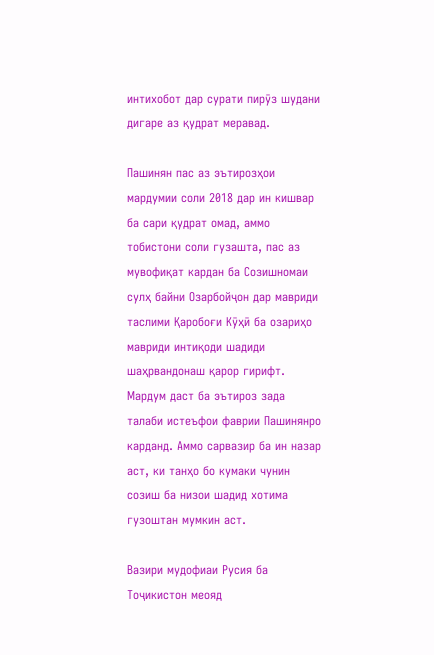интихобот дар сурати пирӯз шудани дигаре аз қудрат меравад.

Пашинян пас аз эътирозҳои мардумии соли 2018 дар ин кишвар ба сари қудрат омад, аммо тобистони соли гузашта, пас аз мувофиқат кардан ба Созишномаи сулҳ байни Озарбойҷон дар мавриди таслими Қаробоғи Кӯҳӣ ба озариҳо мавриди интиқоди шадиди шаҳрвандонаш қарор гирифт. Мардум даст ба эътироз зада талаби истеъфои фаврии Пашинянро карданд. Аммо сарвазир ба ин назар аст, ки танҳо бо кумаки чунин созиш ба низои шадид хотима гузоштан мумкин аст.

Вазири мудофиаи Русия ба Тоҷикистон меояд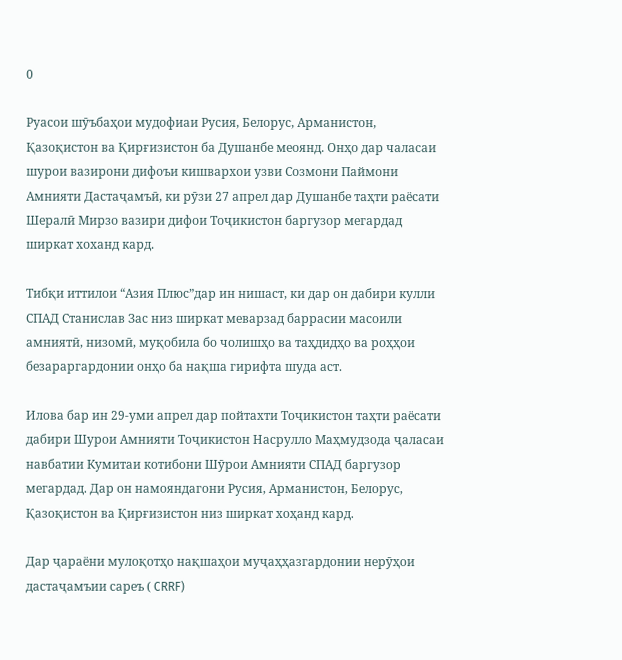0

Руасои шӯъбаҳои мудофиаи Русия, Белорус, Арманистон, Қазоқистон ва Қирғизистон ба Душанбе меоянд. Онҳо дар чаласаи шурои вазирони дифоъи кишвархои узви Созмони Паймони Амнияти Дастаҷамъӣ, ки рӯзи 27 апрел дар Душанбе таҳти раёсати Шералӣ Мирзо вазири дифои Тоҷикистон баргузор мегардад ширкат хоханд кард.

Тибқи иттилои “Азия Плюс”дар ин нишаст, ки дар он дабири кулли СПАД Станислав Зас низ ширкат меварзад баррасии масоили амниятӣ, низомӣ, муқобила бо чолишҳо ва таҳдидҳо ва роҳҳои безараргардонии онҳо ба нақша гирифта шуда аст.

Илова бар ин 29-уми апрел дар пойтахти Тоҷикистон таҳти раёсати дабири Шурои Амнияти Тоҷикистон Насрулло Маҳмудзода ҷаласаи навбатии Кумитаи котибони Шӯрои Амнияти СПАД баргузор мегардад. Дар он намояндагони Русия, Арманистон, Белорус, Қазоқистон ва Қирғизистон низ ширкат хоҳанд кард.

Дар ҷараёни мулоқотҳо нақшаҳои муҷаҳҳазгардонии нерӯҳои дастаҷамъии сареъ ( CRRF)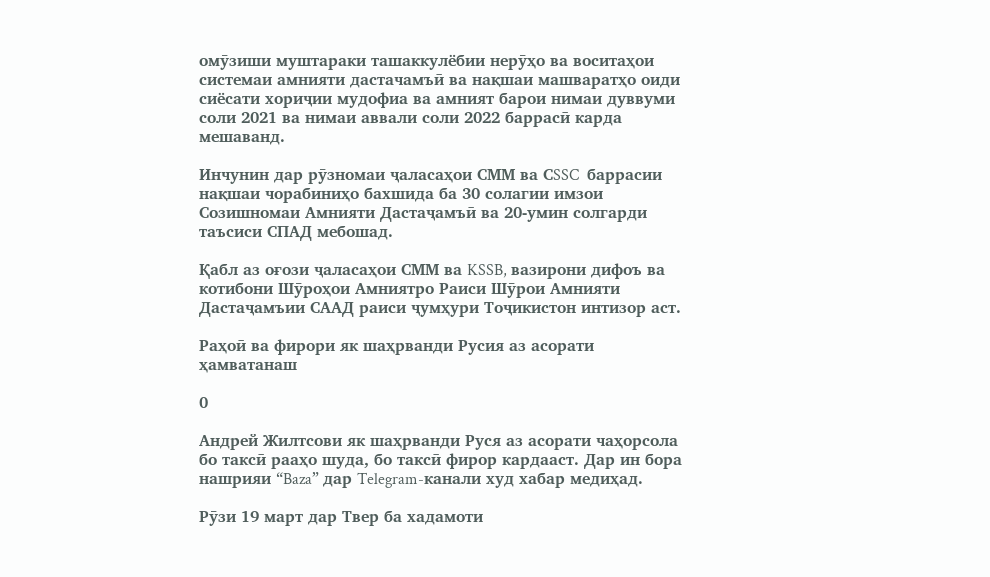омӯзиши муштараки ташаккулёбии нерӯҳо ва воситаҳои системаи амнияти дастачамъӣ ва нақшаи машваратҳо оиди сиёсати хориҷии мудофиа ва амният барои нимаи дуввуми соли 2021 ва нимаи аввали соли 2022 баррасӣ карда мешаванд.

Инчунин дар рӯзномаи ҷаласаҳои СММ ва СSSC  баррасии нақшаи чорабиниҳо бахшида ба 30 солагии имзои Созишномаи Амнияти Дастаҷамъӣ ва 20-умин солгарди таъсиси СПАД мебошад.

Қабл аз оғози ҷаласаҳои СММ ва KSSB, вазирони дифоъ ва котибони Шӯроҳои Амниятро Раиси Шӯрои Амнияти Дастаҷамъии СААД раиси ҷумҳури Тоҷикистон интизор аст.

Раҳоӣ ва фирори як шаҳрванди Русия аз асорати ҳамватанаш

0

Андрей Жилтсови як шаҳрванди Руся аз асорати чаҳорсола бо таксӣ рааҳо шуда, бо таксӣ фирор кардааст. Дар ин бора нашрияи “Baza” дар Telegram-канали худ хабар медиҳад.

Рӯзи 19 март дар Твер ба хадамоти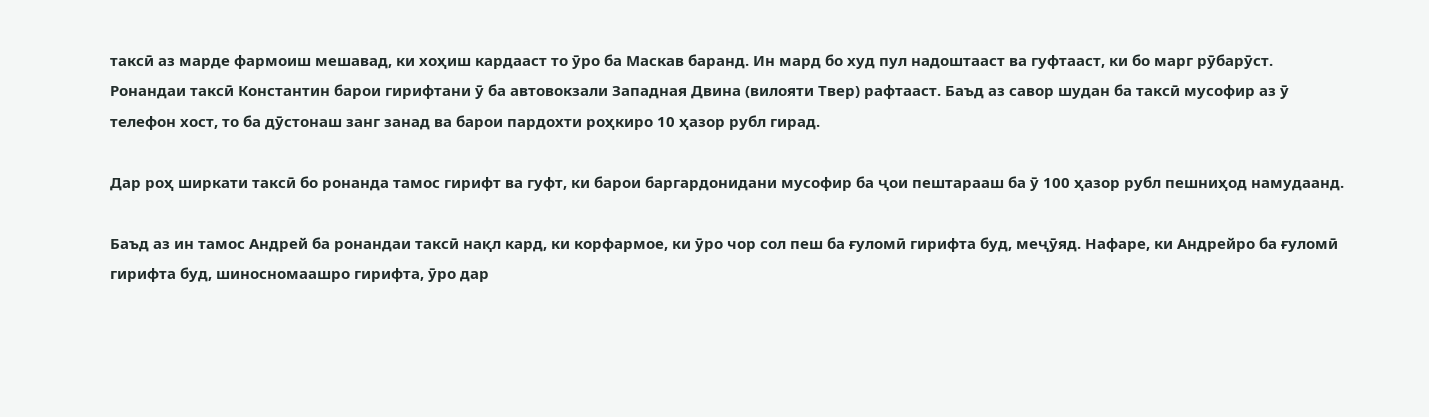таксӣ аз марде фармоиш мешавад, ки хоҳиш кардааст то ӯро ба Маскав баранд. Ин мард бо худ пул надоштааст ва гуфтааст, ки бо марг рӯбарӯст. Ронандаи таксӣ Константин барои гирифтани ӯ ба автовокзали Западная Двина (вилояти Твер) рафтааст. Баъд аз савор шудан ба таксӣ мусофир аз ӯ телефон хост, то ба дӯстонаш занг занад ва барои пардохти роҳкиро 10 ҳазор рубл гирад.

Дар роҳ ширкати таксӣ бо ронанда тамос гирифт ва гуфт, ки барои баргардонидани мусофир ба ҷои пештарааш ба ӯ 100 ҳазор рубл пешниҳод намудаанд.

Баъд аз ин тамос Андрей ба ронандаи таксӣ нақл кард, ки корфармое, ки ӯро чор сол пеш ба ғуломӣ гирифта буд, меҷӯяд. Нафаре, ки Андрейро ба ғуломӣ гирифта буд, шиносномаашро гирифта, ӯро дар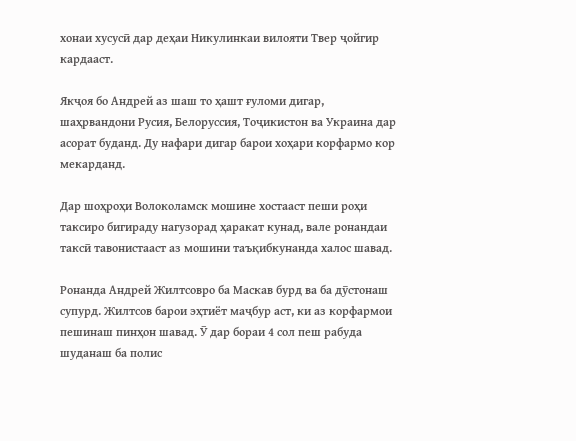хонаи хусусӣ дар деҳаи Никулинкаи вилояти Твер ҷойгир кардааст.

Якҷоя бо Андрей аз шаш то ҳашт ғуломи дигар, шаҳрвандони Русия, Белоруссия, Тоҷикистон ва Украина дар асорат буданд. Ду нафари дигар барои хоҳари корфармо кор мекарданд.

Дар шоҳроҳи Волоколамск мошине хостааст пеши роҳи таксиро бигираду нагузорад ҳаракат кунад, вале ронандаи таксӣ тавонистааст аз мошини таъқибкунанда халос шавад.

Ронанда Андрей Жилтсовро ба Маскав бурд ва ба дӯстонаш супурд. Жилтсов барои эҳтиёт маҷбур аст, ки аз корфармои пешинаш пинҳон шавад. Ӯ дар бораи 4 сол пеш рабуда шуданаш ба полис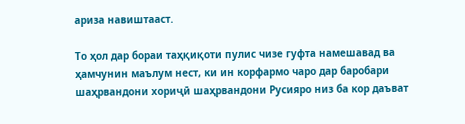ариза навиштааст.

То ҳол дар бораи таҳқиқоти пулис чизе гуфта намешавад ва ҳамчунин маълум нест, ки ин корфармо чаро дар баробари шаҳрвандони хориҷӣ шаҳрвандони Русияро низ ба кор даъват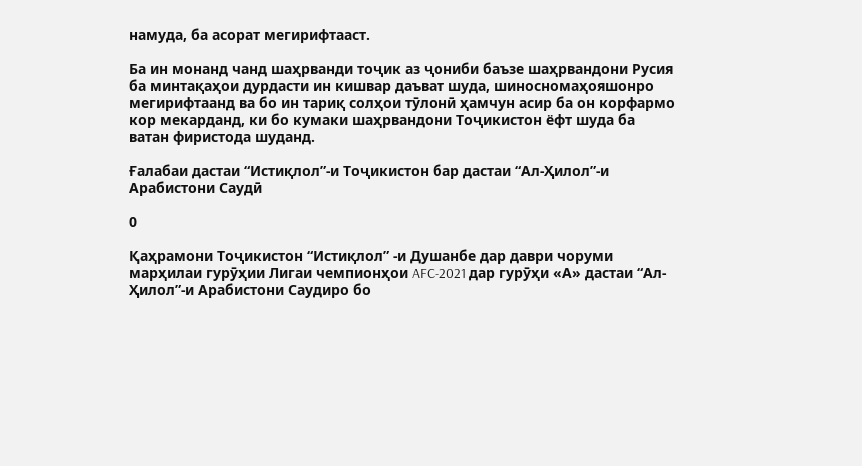намуда, ба асорат мегирифтааст.

Ба ин монанд чанд шаҳрванди тоҷик аз ҷониби баъзе шаҳрвандони Русия ба минтақаҳои дурдасти ин кишвар даъват шуда, шиносномаҳояшонро мегирифтаанд ва бо ин тариқ солҳои тӯлонӣ ҳамчун асир ба он корфармо кор мекарданд, ки бо кумаки шаҳрвандони Тоҷикистон ёфт шуда ба ватан фиристода шуданд.

Ғалабаи дастаи “Истиқлол”-и Тоҷикистон бар дастаи “Ал-Ҳилол”-и Арабистони Саудӣ

0

Қаҳрамони Тоҷикистон “Истиқлол” -и Душанбе дар даври чоруми марҳилаи гурӯҳии Лигаи чемпионҳои AFC-2021 дар гурӯҳи «А» дастаи “Ал-Ҳилол”-и Арабистони Саудиро бо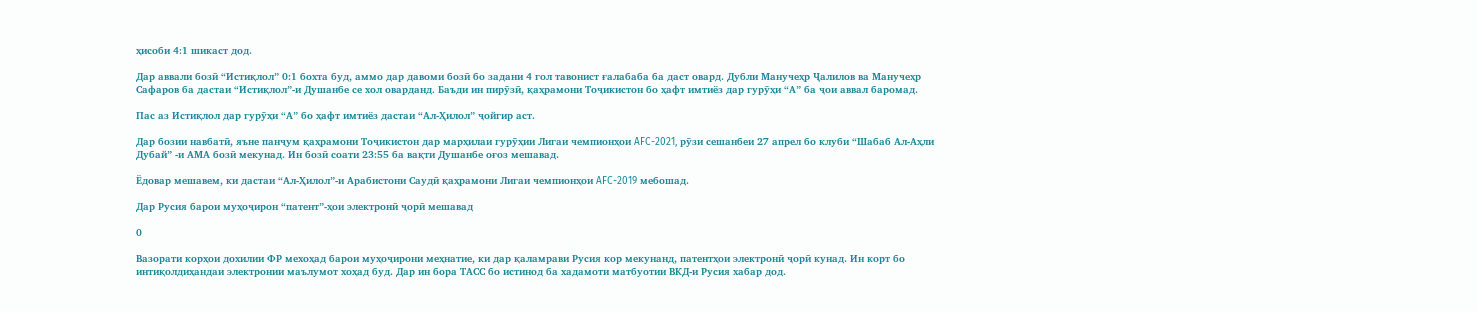ҳисоби 4:1 шикаст дод.

Дар аввали бозӣ “Истиқлол” 0:1 бохта буд, аммо дар давоми бозӣ бо задани 4 гол тавонист ғалабаба ба даст овард. Дубли Манучеҳр Ҷалилов ва Манучеҳр Сафаров ба дастаи “Истиқлол”-и Душанбе се хол оварданд. Баъди ин пирӯзӣ, қаҳрамони Тоҷикистон бо ҳафт имтиёз дар гурӯҳи “А” ба ҷои аввал баромад.

Пас аз Истиқлол дар гурӯҳи “А” бо ҳафт имтиёз дастаи “Ал-Ҳилол” ҷойгир аст.

Дар бозии навбатӣ, яъне панҷум қаҳрамони Тоҷикистон дар марҳилаи гурӯҳии Лигаи чемпионҳои AFC-2021, рӯзи сешанбеи 27 апрел бо клуби “Шабаб Ал-Аҳли Дубай” -и АМА бозӣ мекунад. Ин бозӣ соати 23:55 ба вақти Душанбе оғоз мешавад.

Ёдовар мешавем, ки дастаи “Ал-Ҳилол”-и Арабистони Саудӣ қаҳрамони Лигаи чемпионҳои AFC-2019 мебошад.

Дар Русия барои муҳоҷирон “патент”-ҳои электронӣ ҷорӣ мешавад

0

Вазорати корҳои дохилии ФР мехоҳад барои муҳоҷирони меҳнатие, ки дар қаламрави Русия кор мекунанд, патентҳои электронӣ ҷорӣ кунад. Ин корт бо интиқолдиҳандаи электронии маълумот хоҳад буд. Дар ин бора ТАСС бо истинод ба хадамоти матбуотии ВКД-и Русия хабар дод.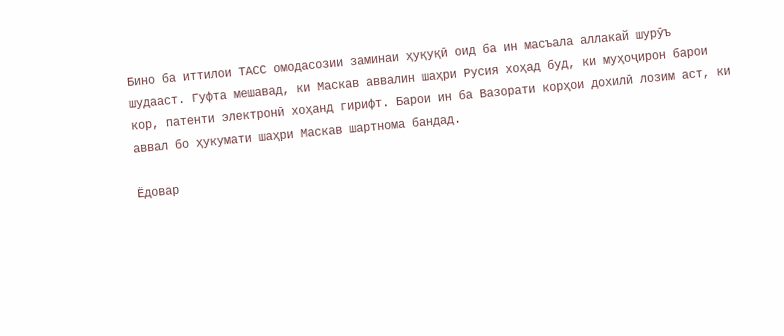Бино ба иттилои ТАСС омодасозии заминаи ҳуқуқӣ оид ба ин масъала аллакай шурӯъ шудааст. Гуфта мешавад, ки Маскав аввалин шаҳри Русия хоҳад буд, ки муҳоҷирон барои кор, патенти электронӣ хоҳанд гирифт. Барои ин ба Вазорати корҳои дохилӣ лозим аст, ки аввал бо ҳукумати шаҳри Маскав шартнома бандад.

Ёдовар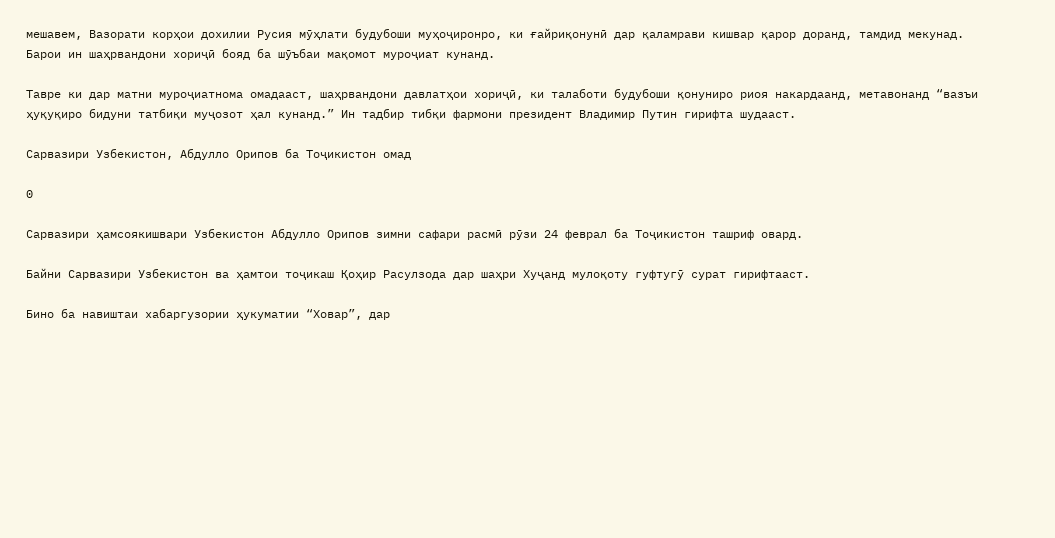мешавем, Вазорати корҳои дохилии Русия мӯҳлати будубоши муҳоҷиронро, ки ғайриқонунӣ дар қаламрави кишвар қарор доранд, тамдид мекунад. Барои ин шаҳрвандони хориҷӣ бояд ба шӯъбаи мақомот муроҷиат кунанд.

Тавре ки дар матни муроҷиатнома омадааст, шаҳрвандони давлатҳои хориҷӣ, ки талаботи будубоши қонуниро риоя накардаанд, метавонанд “вазъи ҳуқуқиро бидуни татбиқи муҷозот ҳал кунанд.” Ин тадбир тибқи фармони президент Владимир Путин гирифта шудааст.

Сарвазири Узбекистон, Абдулло Орипов ба Тоҷикистон омад

0

Сарвазири ҳамсоякишвари Узбекистон Абдулло Орипов зимни сафари расмӣ рӯзи 24 феврал ба Тоҷикистон ташриф овард.

Байни Сарвазири Узбекистон ва ҳамтои тоҷикаш Қоҳир Расулзода дар шаҳри Хуҷанд мулоқоту гуфтугӯ сурат гирифтааст.

Бино ба навиштаи хабаргузории ҳукуматии “Ховар”, дар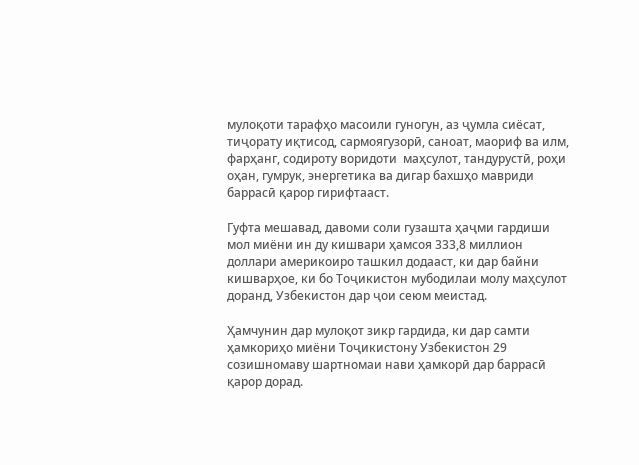мулоқоти тарафҳо масоили гуногун, аз ҷумла сиёсат, тиҷорату иқтисод, сармоягузорӣ, саноат, маориф ва илм, фарҳанг, содироту воридоти  маҳсулот, тандурустӣ, роҳи оҳан, гумрук, энергетика ва дигар бахшҳо мавриди баррасӣ қарор гирифтааст.

Гуфта мешавад, давоми соли гузашта ҳаҷми гардиши мол миёни ин ду кишвари ҳамсоя 333,8 миллион доллари америкоиро ташкил додааст, ки дар байни кишварҳое, ки бо Тоҷикистон мубодилаи молу маҳсулот доранд, Узбекистон дар ҷои сеюм меистад.

Ҳамчунин дар мулоқот зикр гардида, ки дар самти ҳамкориҳо миёни Тоҷикистону Узбекистон 29 созишномаву шартномаи нави ҳамкорӣ дар баррасӣ қарор дорад.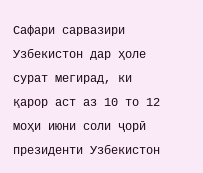Сафари сарвазири Узбекистон дар ҳоле сурат мегирад, ки қарор аст аз 10 то 12 моҳи июни соли ҷорӣ президенти Узбекистон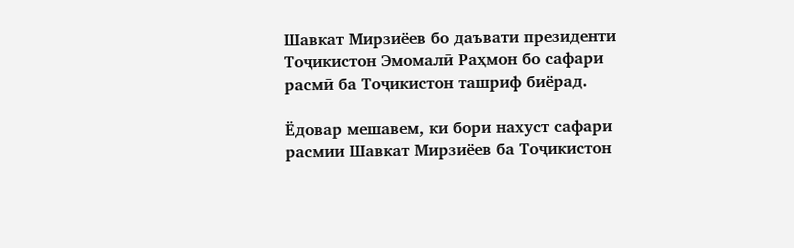Шавкат Мирзиёев бо даъвати президенти Тоҷикистон Эмомалӣ Раҳмон бо сафари расмӣ ба Тоҷикистон ташриф биёрад.

Ёдовар мешавем, ки бори нахуст сафари расмии Шавкат Мирзиёев ба Тоҷикистон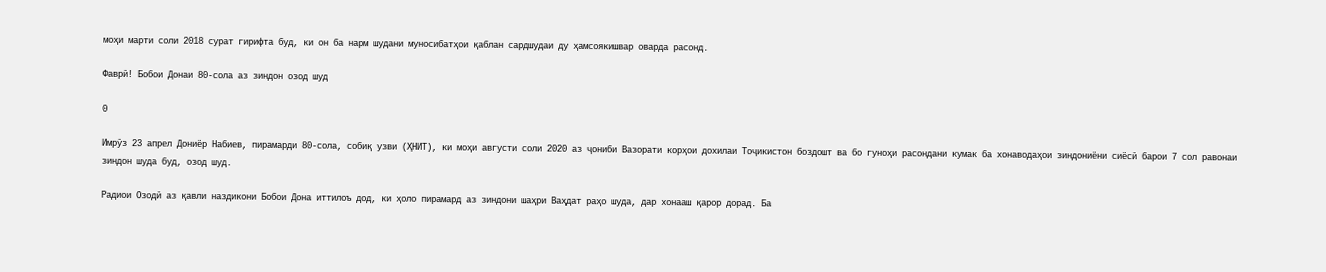моҳи марти соли 2018 сурат гирифта буд, ки он ба нарм шудани муносибатҳои қаблан сардшудаи ду ҳамсоякишвар оварда расонд.

Фаврӣ! Бобои Донаи 80-сола аз зиндон озод шуд

0

Имрӯз 23 апрел Дониёр Набиев, пирамарди 80-сола, собиқ узви (ҲНИТ), ки моҳи августи соли 2020 аз ҷониби Вазорати корҳои дохилаи Тоҷикистон боздошт ва бо гуноҳи расондани кумак ба хонаводаҳои зиндониёни сиёсӣ барои 7 сол равонаи зиндон шуда буд, озод шуд.

Радиои Озодӣ аз қавли наздикони Бобои Дона иттилоъ дод, ки ҳоло пирамард аз зиндони шаҳри Ваҳдат раҳо шуда, дар хонааш қарор дорад. Ба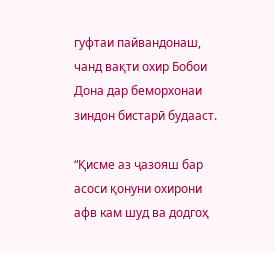гуфтаи пайвандонаш, чанд вақти охир Бобои Дона дар беморхонаи зиндон бистарӣ будааст.

“Қисме аз ҷазояш бар асоси қонуни охирони афв кам шуд ва додгоҳ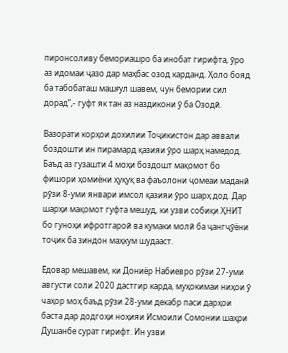пиронсоливу бемориашро ба инобат гирифта, ӯро аз идомаи ҷазо дар маҳбас озод карданд. Ҳоло бояд ба табобаташ машғул шавем, чун бемории сил дорад”,- гуфт як тан аз наздикони ӯ ба Озодӣ.

Вазорати корҳои дохилии Тоҷикистон дар аввали боздошти ин пирамард қазияи ӯро шарҳ намедод. Баъд аз гузашти 4 моҳи боздошт мақомот бо фишори ҳомиёни ҳуқуқ ва фаъолони ҷомеаи маданӣ рӯзи 8-уми январи имсол қазияи ӯро шарҳ дод. Дар шарҳи мақомот гуфта мешуд, ки узви собиқи ҲНИТ бо гуноҳи ифротгароӣ ва кумаки молӣ ба ҷангҷӯёни тоҷик ба зиндон маҳкум шудааст.

Ёдовар мешавем, ки Дониёр Набиевро рӯзи 27-уми августи соли 2020 дастгир карда, муҳокимаи ниҳои ӯ чаҳор моҳ баъд рӯзи 28-уми декабр паси дарҳои баста дар додгоҳи ноҳияи Исмоили Сомонии шаҳри Душанбе сурат гирифт. Ин узви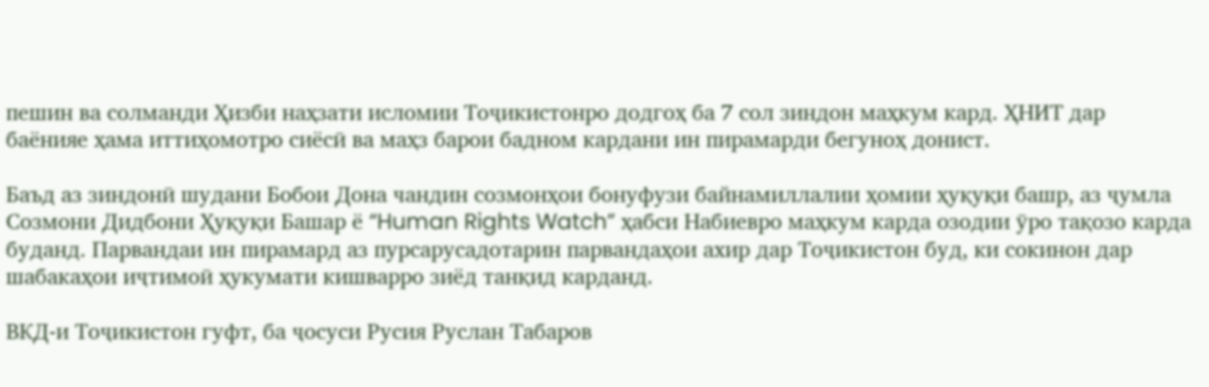пешин ва солманди Ҳизби наҳзати исломии Тоҷикистонро додгоҳ ба 7 сол зиндон маҳкум кард. ҲНИТ дар баёнияе ҳама иттиҳомотро сиёсӣ ва маҳз барои бадном кардани ин пирамарди бегуноҳ донист.

Баъд аз зиндонӣ шудани Бобои Дона чандин созмонҳои бонуфузи байнамиллалии ҳомии ҳуқуқи башр, аз ҷумла Созмони Дидбони Ҳуқуқи Башар ё “Human Rights Watch” ҳабси Набиевро маҳкум карда озодии ӯро тақозо карда буданд. Парвандаи ин пирамард аз пурсарусадотарин парвандаҳои ахир дар Тоҷикистон буд, ки сокинон дар шабакаҳои иҷтимоӣ ҳукумати кишварро зиёд танқид карданд.

ВКД-и Тоҷикистон гуфт, ба ҷосуси Русия Руслан Табаров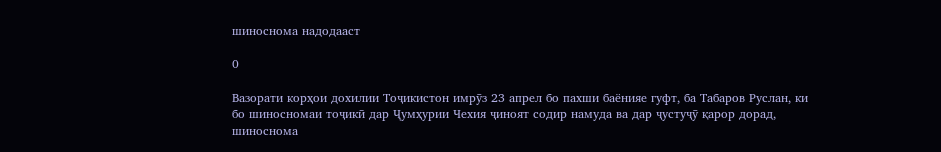шиноснома надодааст

0

Вазорати корҳои дохилии Тоҷикистон имрӯз 23 апрел бо пахши баёнияе гуфт, ба Табаров Руслан, ки бо шиносномаи тоҷикӣ дар Ҷумҳурии Чехия ҷиноят содир намуда ва дар ҷустуҷӯ қарор дорад, шиноснома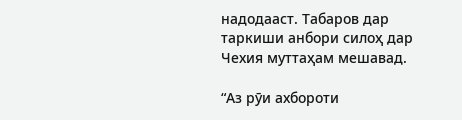надодааст. Табаров дар таркиши анбори силоҳ дар Чехия муттаҳам мешавад.

“Аз рӯи ахбороти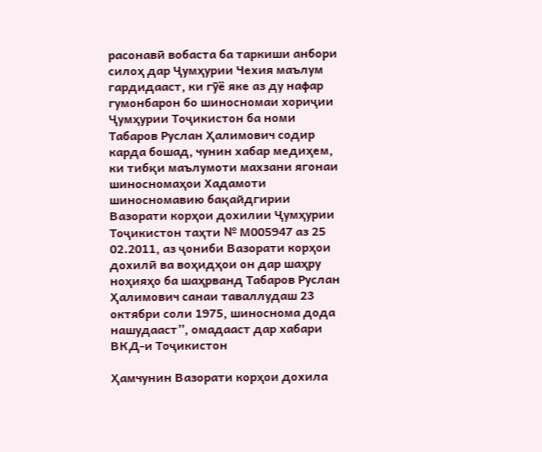расонавӣ вобаста ба таркиши анбори силоҳ дар Ҷумҳурии Чехия маълум гардидааст, ки гӯё яке аз ду нафар гумонбарон бо шиносномаи хориҷии Ҷумҳурии Тоҷикистон ба номи Табаров Руслан Ҳалимович содир карда бошад, чунин хабар медиҳем, ки тибқи маълумоти махзани ягонаи шиносномаҳои Хадамоти шиносномавию бақайдгирии Вазорати корҳои дохилии Ҷумҳурии Тоҷикистон таҳти № М005947 аз 25 02.2011, аз ҷониби Вазорати корҳои дохилӣ ва воҳидҳои он дар шаҳру ноҳияҳо ба шаҳрванд Табаров Руслан Ҳалимович санаи таваллудаш 23 октябри соли 1975, шиноснома дода нашудааст”, омадааст дар хабари ВКД-и Тоҷикистон

Ҳамчунин Вазорати корҳои дохила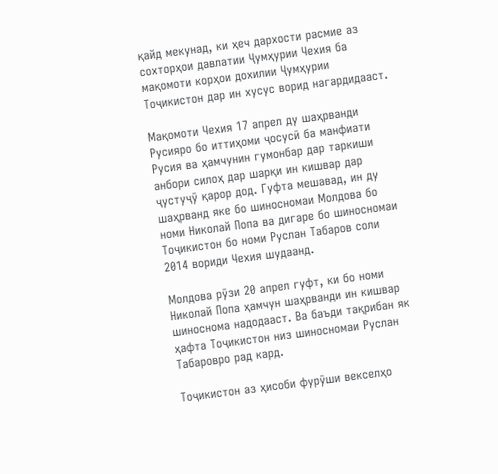қайд мекунад, ки ҳеч дархости расмие аз сохторҳои давлатии Ҷумҳурии Чехия ба мақомоти корҳои дохилии Ҷумҳурии Тоҷикистон дар ин хусус ворид нагардидааст.

Мақомоти Чехия 17 апрел ду шаҳрванди Русияро бо иттиҳоми ҷосусӣ ба манфиати Русия ва ҳамчунин гумонбар дар таркиши анбори силоҳ дар шарқи ин кишвар дар ҷустуҷӯ қарор дод. Гуфта мешавад, ин ду шаҳрванд яке бо шиносномаи Молдова бо номи Николай Попа ва дигаре бо шиносномаи Тоҷикистон бо номи Руслан Табаров соли 2014 вориди Чехия шудаанд.

Молдова рӯзи 20 апрел гуфт, ки бо номи Николай Попа ҳамчун шаҳрванди ин кишвар шиноснома надодааст. Ва баъди тақрибан як ҳафта Тоҷикистон низ шиносномаи Руслан Табаровро рад кард.

Тоҷикистон аз ҳисоби фурӯши векселҳо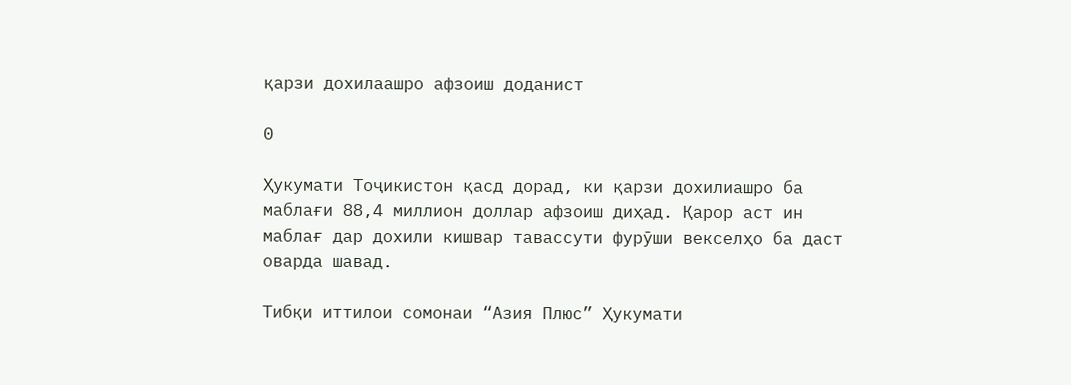қарзи дохилаашро афзоиш доданист

0

Ҳукумати Тоҷикистон қасд дорад, ки қарзи дохилиашро ба маблағи 88,4 миллион доллар афзоиш диҳад. Қарор аст ин маблағ дар дохили кишвар тавассути фурӯши векселҳо ба даст оварда шавад.

Тибқи иттилои сомонаи “Азия Плюс” Ҳукумати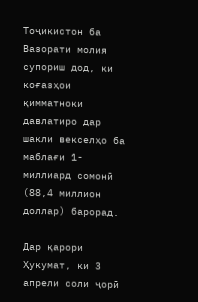Тоҷикистон ба Вазорати молия супориш дод, ки коғазҳои қимматноки давлатиро дар шакли векселҳо ба маблағи 1-миллиард сомонӣ (88,4 миллион доллар) барорад.

Дар қарори Ҳукумат, ки 3 апрели соли ҷорӣ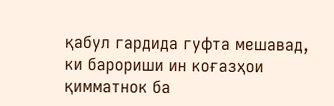қабул гардида гуфта мешавад, ки барориши ин коғазҳои қимматнок ба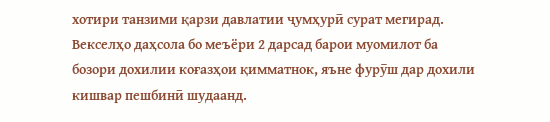хотири танзими қарзи давлатии ҷумҳурӣ сурат мегирад. Векселҳо даҳсола бо меъёри 2 дарсад барои муомилот ба бозори дохилии коғазҳои қимматнок, яъне фурӯш дар дохили кишвар пешбинӣ шудаанд.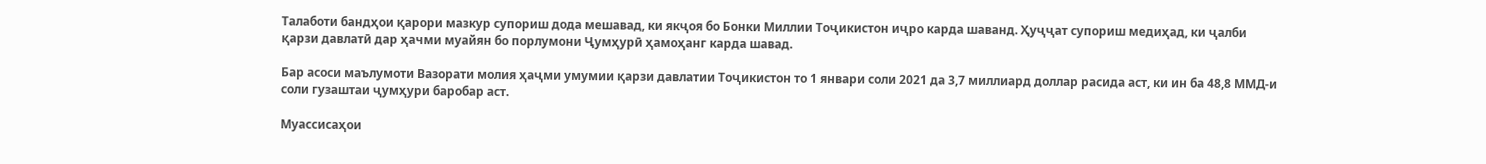Талаботи бандҳои қарори мазкур супориш дода мешавад, ки якҷоя бо Бонки Миллии Тоҷикистон иҷро карда шаванд. Ҳуҷҷат супориш медиҳад, ки ҷалби қарзи давлатӣ дар ҳачми муайян бо порлумони Ҷумҳурӣ ҳамоҳанг карда шавад.

Бар асоси маълумоти Вазорати молия ҳаҷми умумии қарзи давлатии Тоҷикистон то 1 январи соли 2021 да 3,7 миллиард доллар расида аст, ки ин ба 48,8 ММД-и соли гузаштаи ҷумҳури баробар аст.

Муассисаҳои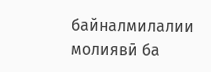байналмилалии молиявӣ ба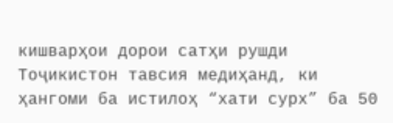кишварҳои дорои сатҳи рушди Тоҷикистон тавсия медиҳанд, ки ҳангоми ба истилоҳ “хати сурх” ба 50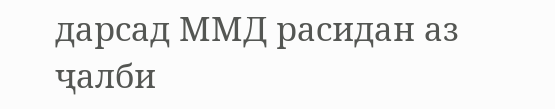дарсад ММД расидан аз ҷалби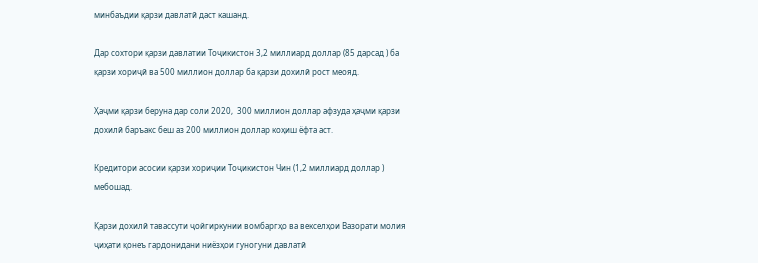минбаъдии қарзи давлатӣ даст кашанд.

Дар сохтори қарзи давлатии Тоҷикистон 3,2 миллиард доллар (85 дарсад ) ба қарзи хориҷӣ ва 500 миллион доллар ба қарзи дохилӣ рост меояд.

Ҳаҷми қарзи беруна дар соли 2020,  300 миллион доллар афзуда ҳаҷми қарзи дохилӣ баръакс беш аз 200 миллион доллар коҳиш ёфта аст.

Кредитори асосии қарзи хориҷии Тоҷикистон Чин (1,2 миллиард доллар ) мебошад.

Қарзи дохилӣ тавассути ҷойгиркунии вомбаргҳо ва векселҳои Вазорати молия ҷиҳати қонеъ гардонидани ниёзҳои гуногуни давлатӣ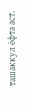ташаккул ёфта аст.